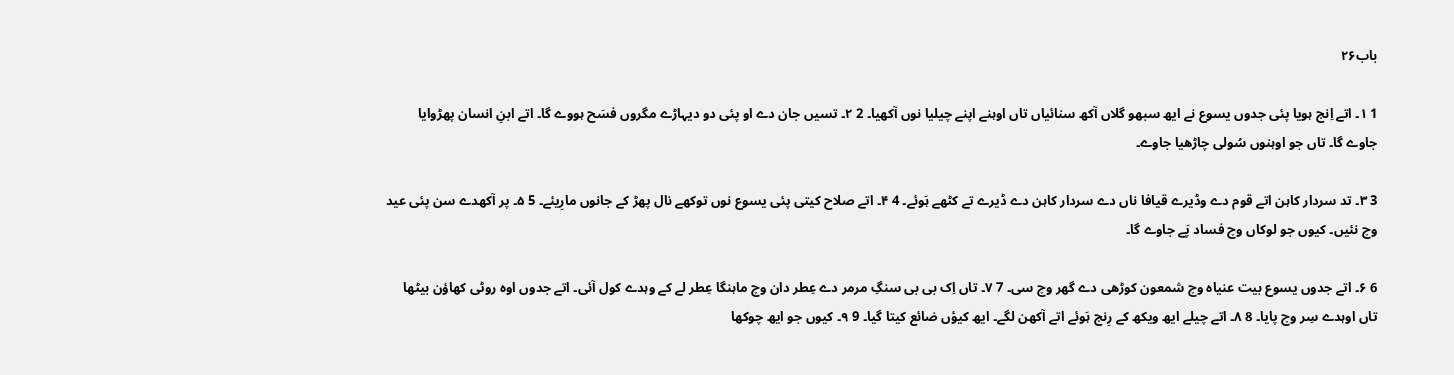باب۲۶

1 ۱۔ اتے اِنج ہویا پئی جدوں یسوع نے ایھ سبھو گلاں آکھ سنائیاں تاں اوہنے اپنے چیلیا نوں آکھیا۔ 2 ۲۔ تسیں جان دے او پئی دو دیہاڑے مگروں فسَح ہووے گا۔ اتے ابنِ انسان پھڑوایا جاوے گا۔ تاں جو اوہنوں سُولی چاڑھیا جاوے۔

3 ۳۔ تد سردار کاہن اتے قوم دے وڈیرے قیافا ناں دے سردار کاہن دے ڈیرے تے کٹھے ہَوئے۔ 4 ۴۔ اتے صلاح کیتی پئی یسوع نوں توکھے نال پھڑ کے جانوں مارِیئے۔ 5 ۵۔ پر آکھدے سن پئی عید وچ نئیں۔ کیوں جو لوکاں وچ فساد پَے جاوے گا۔

6 ۶۔ اتے جدوں یسوع بیت عنیاہ وچ شمعون کوڑھی دے گھر وچ سی۔ 7 ۷۔ تاں اِک بی بی سنگِ مرمر دے عِطر دان وچ ماہنگا عِطر لے کے وہدے کول آئی۔ اتے جدوں اوہ روٹی کھاؤن بیٹھا تاں اوہدے سِر وچ پایا۔ 8 ۸۔ اتے چیلے ایھ ویکھ کے رِنج ہَوئے اتے آکھن لگے۔ ایھ کیؤں ضائع کیتا گیا۔ 9 ۹۔ کیوں جو ایھ چوکھا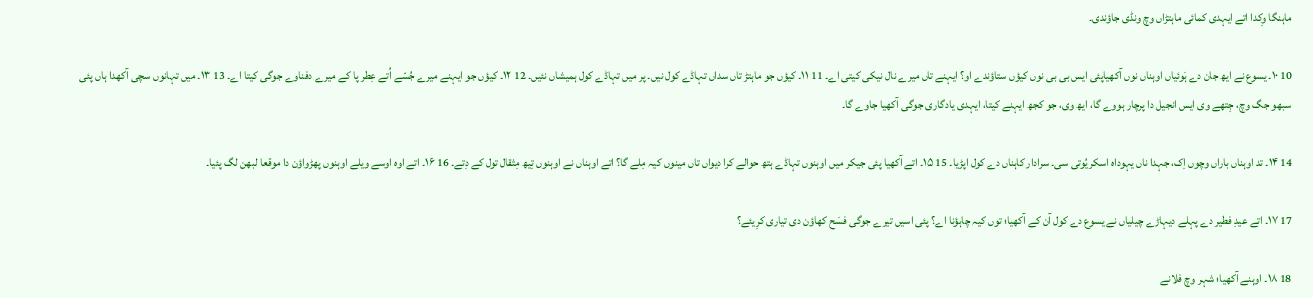ماہنگا وِکدا اتے ایہدی کمائی ماہتڑاں وچ ونڈی جاؤندی۔

10 ۱۰۔ یسوع نے ایھ جان دے ہَوئیاں اوہناں نوں آکھیاپئی ایس بی بی نوں کیؤں ستاؤندے او؟ ایہنے تاں میرے نال نیکی کیتی اے۔ 11 ۱۱۔ کیؤں جو ماہتڑ تاں سداں تہاڈے کول نیں۔ پر میں تہاڈے کول ہمیشاں نئیں۔ 12 ۱۲۔ کیؤں جو ایہنے میرے جُسّے اُتے عِطر پا کے میرے دفناوے جوگی کیتا اے۔ 13 ۱۳۔ میں تہانوں سچی آکھدا ہاں پئی سبھو جگ وچ، جِتھے وی ایس انجیل دا پرچار ہووے گا، ایھ وی، جو کجھ ایہنے کیتا، ایہدی یادگاری جوگی آکھیا جاوے گا۔

14 ۱۴۔ تد اوہناں باراں وچوں اِک، جہدا ناں یہوداہ اسکریُوتی سی۔ سرادار کاہناں دے کول اپڑیا۔ 15 ۱۵۔ اتے آکھیا پئی جیکر میں اوہنوں تہاڈے ہتھ حوالے کرا دیواں تاں مینوں کیہ مِلے گا؟ اتے اوہناں نے اوہنوں تِیھ مِثقال تول کے دِتے۔ 16 ۱۶۔ اتے اوہ اوسے ویلے اوہنوں پھڑواؤن دا موقعا لبھن لگ پئیا۔

17 ۱۷۔ اتے عیدِ فطیر دے پہلے دیہاڑے چیلیاں نے یسوع دے کول آن کے آکھیا؛ توں کیہ چاہؤنا اے؟ پئی اسیں تیرے جوگی فسَح کھاؤن دی تیاری کرِیئے؟

18 ۱۸۔ اوہنے آکھیا؛ شہر وچ فلانے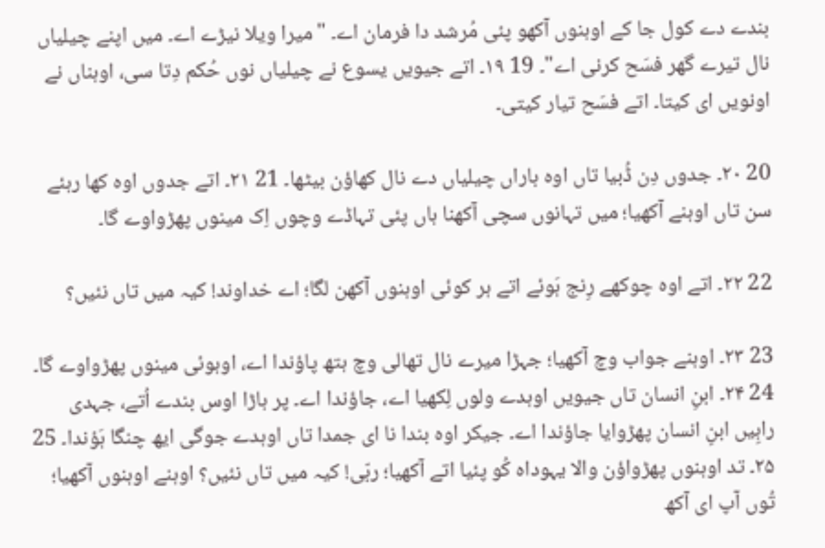بندے دے کول جا کے اوہنوں آکھو پئی مُرشد دا فرمان اے۔ "میرا ویلا نیڑے اے۔ میں اپنے چیلیاں نال تیرے گھر فسَح کرنی اے"۔ 19 ۱۹۔ اتے جیویں یسوع نے چیلیاں نوں حُکم دِتا سی، اوہناں نے اونویں ای کیتا۔ اتے فسَح تیار کیتی۔

20 ۲۰۔ جدوں دِن ڈُبیا تاں اوہ باراں چیلیاں دے نال کھاؤن بیٹھا۔ 21 ۲۱۔ اتے جدوں اوہ کھا رہئے سن تاں اوہنے آکھیا؛ میں تہانوں سچی آکھنا ہاں پئی تہاڈے وچوں اِک مینوں پھڑواوے گا۔

22 ۲۲۔ اتے اوہ چوکھے رِنج ہَوئے اتے ہر کوئی اوہنوں آکھن لگا؛ اے خداوند! کیہ میں تاں نئیں؟

23 ۲۳۔ اوہنے جواب وچ آکھیا؛ جہڑا میرے نال تھالی وچ ہتھ پاؤندا اے، اوہوئی مینوں پھڑواوے گا۔ 24 ۲۴۔ ابنِ انسان تاں جیویں اوہدے ولوں لِکھیا اے، جاؤندا اے۔ پر ہاڑا اوس بندے اُتے، جہدی راہِیں ابنِ انسان پھڑوایا جاؤندا اے۔ جیکر اوہ بندا نا ای جمدا تاں اوہدے جوگی ایھ چنگا ہَؤندا۔ 25 ۲۵۔ تد اوہنوں پھڑواؤن والا یہوداہ کُو پئیا اتے آکھیا؛ ربّی! کیہ میں تاں نئیں؟ اوہنے اوہنوں آکھیا؛ تُوں آپ ای آکھ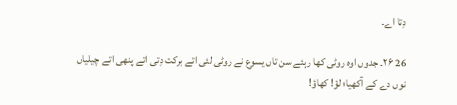دِتا اے۔

26 ۲۶۔ جدوں اوہ روٹی کھا رہئے سن تاں یسوع نے روٹی لئی اتے برکت دِتی اتے پنھی اتے چیلیاں نوں دے کے آکھیا؛ لؤ! کھاؤ!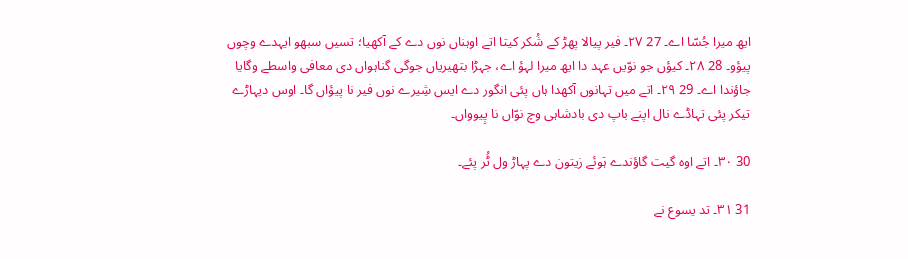ایھ میرا جُسّا اے۔ 27 ۲۷۔ فیر پیالا پھڑ کے شُکر کیتا اتے اوہناں نوں دے کے آکھیا؛ تسیں سبھو ایہدے وچوں پیؤو۔ 28 ۲۸۔ کیؤں جو نوّیں عہد دا ایھ میرا لہؤ اے، جہڑا بتھیریاں جوگی گناہواں دی معافی واسطے وگایا جاؤندا اے۔ 29 ۲۹۔ اتے میں تہانوں آکھدا ہاں پئی انگور دے ایس شِیرے نوں فیر نا پیؤاں گا۔ اوس دیہاڑے تیکر پئی تہاڈے نال اپنے باپ دی بادشاہی وچ نوّاں نا پِیوواں۔

30 ۳۰۔ اتے اوہ گیت گاؤندے ہَوئے زیتون دے پہاڑ ول ٹُر پئے۔

31 ۳۱۔ تد یسوع نے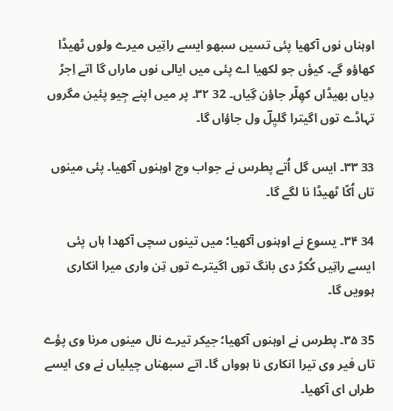اوہناں نوں آکھیا پئی تسیں سبھو ایسے راتِیں میرے ولوں ٹھیڈا کھاؤو گے۔ کیؤں جو لکھیا اے پئی میں ایالی نوں ماراں گا اتے اِجڑ دِیاں بھیڈاں کھِلّر جاؤن گِیاں۔ 32 ۳۲۔ پر میں اپنے جِیو پئین مگروں تہاڈے توں اگیترا گلیِلؔ ول جاؤاں گا۔

33 ۳۳۔ ایس گل اُتے پطرس نے جواب وچ اوہنوں آکھیا۔ پئی مینوں تاں اُکّا ٹھیڈا نا لگے گا۔

34 ۳۴۔ یسوع نے اوہنوں آکھیا؛ میں تینوں سچی آکھدا ہاں پئی ایسے راتِیں کُکڑ دی بانگ توں اگیترے توں تِن واری میرا انکاری ہوویں گا۔

35 ۳۵۔ پطرس نے اوہنوں آکھیا؛ جیکر تیرے نال مینوں مرنا وی پؤے تاں فیر وی تیرا انکاری نا ہوواں گا۔ اتے سبھناں چیلیاں نے وی ایسے طراں ای آکھیا۔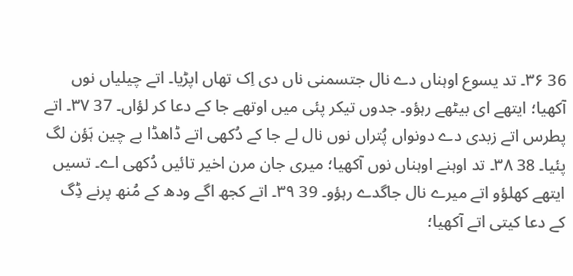36 ۳۶۔ تد یسوع اوہناں دے نال جتسمنی ناں دی اِک تھاں اپڑیا۔ اتے چیلیاں نوں آکھیا؛ ایتھے ای بیٹھے رہؤو۔ جدوں تیکر پئی میں اوتھے جا کے دعا کر لؤاں۔ 37 ۳۷۔ اتے پطرس اتے زبدی دے دونواں پُتراں نوں نال لے جا کے دُکھی اتے ڈاھڈا بے چین ہَؤن لگ پئیا۔ 38 ۳۸۔ تد اوہنے اوہناں نوں آکھیا؛ میری جان مرن اخیر تائیں دُکھی اے۔ تسیں ایتھے کھلؤو اتے میرے نال جاگدے رہؤو۔ 39 ۳۹۔ اتے کجھ اگے ودھ کے مُنھ پرنے ڈِگ کے دعا کیتی اتے آکھیا؛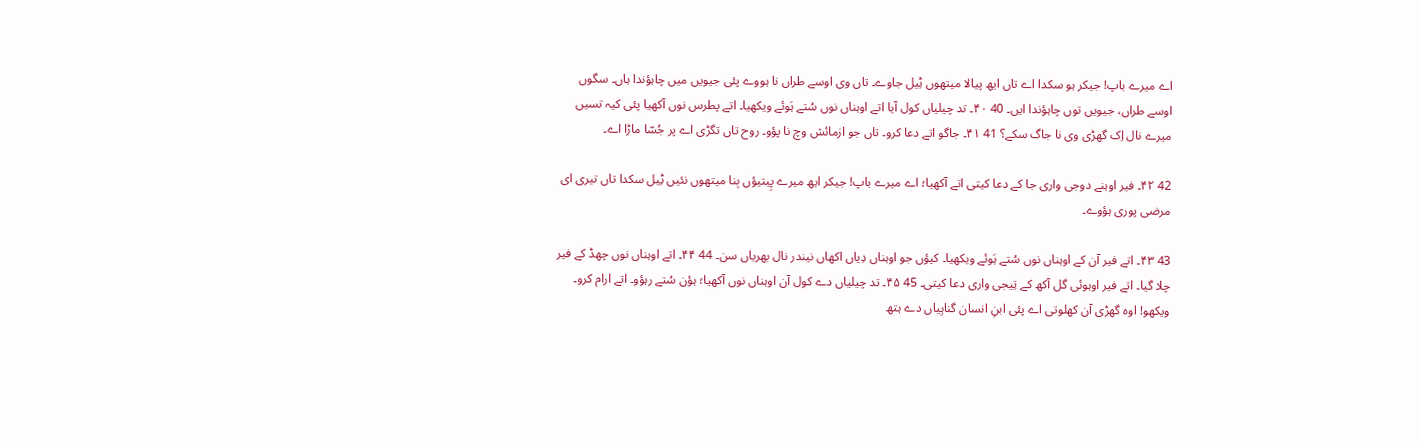اے میرے باپ! جیکر ہو سکدا اے تاں ایھ پیالا میتھوں ٹِیل جاوے۔ تاں وی اوسے طراں نا ہووے پئی جیویں میں چاہؤندا ہاں۔ سگوں اوسے طراں، جیویں توں چاہؤندا ایں۔ 40 ۴۰۔ تد چیلیاں کول آیا اتے اوہناں نوں سُتے ہَوئے ویکھیا۔ اتے پطرس نوں آکھیا پئی کیہ تسیں میرے نال اِک گھڑی وی نا جاگ سکے؟ 41 ۴۱۔ جاگو اتے دعا کرو۔ تاں جو ازمائش وچ نا پؤو۔ روح تاں تگڑی اے پر جُسّا ماڑا اے۔

42 ۴۲۔ فیر اوہنے دوجی واری جا کے دعا کیتی اتے آکھیا؛ اے میرے باپ! جیکر ایھ میرے پِیتیؤں بِنا میتھوں نئیں ٹِیل سکدا تاں تیری ای مرضی پوری ہؤوے۔

43 ۴۳۔ اتے فیر آن کے اوہناں نوں سُتے ہَوئے ویکھیا۔ کیؤں جو اوہناں دِیاں اکھاں نیندر نال بھریاں سن۔ 44 ۴۴۔ اتے اوہناں نوں چھڈ کے فیر چلا گیا۔ اتے فیر اوہوئی گل آکھ کے تِیجی واری دعا کیتی۔ 45 ۴۵۔ تد چیلیاں دے کول آن اوہناں نوں آکھیا؛ ہؤن سُتے رہؤو۔ اتے ارام کرو۔ ویکھو! اوہ گھڑی آن کھلوتی اے پئی ابنِ انسان گناہِیاں دے ہتھ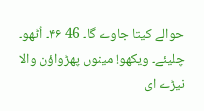حوالے کیتا جاوے گا۔ 46 ۴۶۔ اُٹھو۔ چلیئے۔ ویکھو! مینوں پھڑواؤن والا نیڑے ای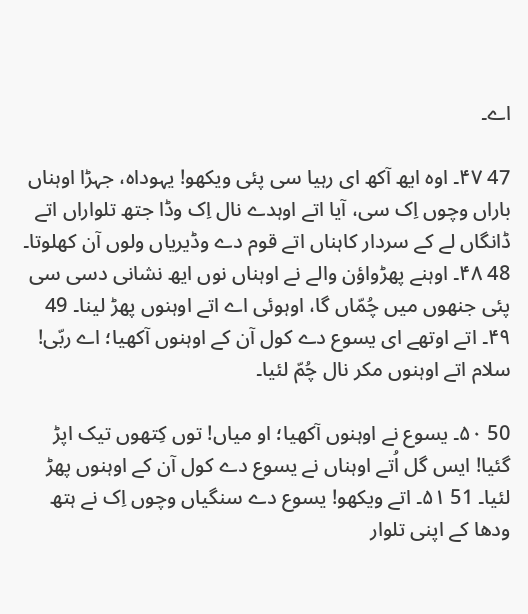اے۔

47 ۴۷۔ اوہ ایھ آکھ ای رہیا سی پئی ویکھو! یہوداہ، جہڑا اوہناں باراں وچوں اِک سی، آیا اتے اوہدے نال اِک وڈا جتھ تلواراں اتے ڈانگاں لے کے سردار کاہناں اتے قوم دے وڈیریاں ولوں آن کھلوتا۔ 48 ۴۸۔ اوہنے پھڑواؤن والے نے اوہناں نوں ایھ نشانی دسی سی پئی جنھوں میں چُمّاں گا، اوہوئی اے اتے اوہنوں پھڑ لینا۔ 49 ۴۹۔ اتے اوتھے ای یسوع دے کول آن کے اوہنوں آکھیا؛ اے ربّی! سلام اتے اوہنوں مکر نال چُمّ لئیا۔

50 ۵۰۔ یسوع نے اوہنوں آکھیا؛ او میاں! توں کِتھوں تیک اپڑ گئیا! ایس گل اُتے اوہناں نے یسوع دے کول آن کے اوہنوں پھڑ لئیا۔ 51 ۵۱۔ اتے ویکھو! یسوع دے سنگیاں وچوں اِک نے ہتھ ودھا کے اپنی تلوار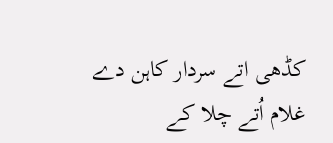کڈھی اتے سردار کاہن دے غلام اُتے چلا کے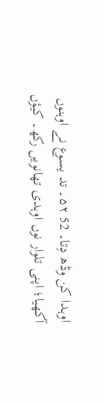اوہدا کن وڈھ دِتا۔ 52 ۵۲۔ تد یسوع نے اوہنوں آکھیا؛ اپنی تلوار نوں اوہدی تھانویں رکھ۔ کیؤں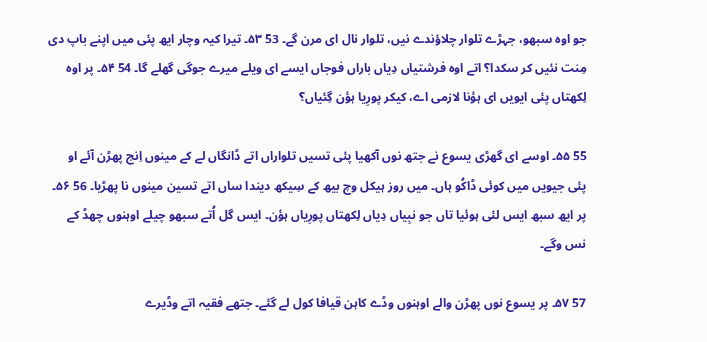جو اوہ سبھو، جہڑے تلوار چلاؤندے نیں، تلوار نال ای مرن گے۔ 53 ۵۳۔ تیرا کیہ وچار ایھ پئی میں اپنے باپ دی مِنت نئیں کر سکدا؟ اتے اوہ فرشتیاں دِیاں باراں فوجاں ایسے ای ویلے میرے جوگی گھلے گا۔ 54 ۵۴۔ پر اوہ لِکھتاں پئی ایویں ای ہؤنا لازمی اے، کیکر پورِیا ہؤن گِئیاں؟

55 ۵۵۔ اوسے ای گھڑی یسوع نے جتھ نوں آکھیا پئی تسیں تلواراں اتے ڈانگاں لے کے مینوں اِنج پھڑن آئے او پئی جیویں میں کوئی ڈاکُو ہاں۔ میں روز ہیکل وچ بیھ کے سِیکھ دیندا ساں اتے تسین مینوں نا پھڑیا۔ 56 ۵۶۔ پر ایھ سبھ ایس لئی ہوئیا تاں جو نبِیاں دِیاں لِکھتاں پورِیاں ہؤن۔ ایس گل اُتے سبھو چیلے اوہنوں چھڈ کے نس وگے۔

57 ۵۷۔ پر یسوع نوں پھڑن والے اوہنوں وڈے کاہن قیافا کول لے گئے۔ جتھے فقیہ اتے وڈیرے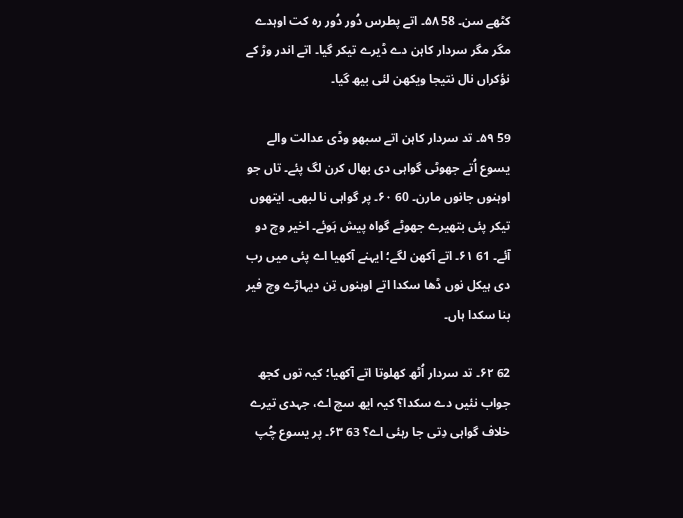کٹھے سن۔ 58 ۵۸۔ اتے پطرس دُور دُور رہ کت اوہدے مگر مگر سردار کاہن دے ڈیرے تیکر گیا۔ اتے اندر وڑ کے نؤکراں نال نتیجا ویکھن لئی بیھ گیا۔

59 ۵۹۔ تد سردار کاہن اتے سبھو وڈی عدالت والے یسوع اُتے جھوٹی گواہی دی بھال کرن لگ پئے۔ تاں جو اوہنوں جانوں مارن۔ 60 ۶۰۔ پر گواہی نا لبھی۔ ایتھوں تیکر پئی بتھیرے جھوٹے گواہ پیش ہَوئے۔ اخیر وچ دو آئے۔ 61 ۶۱۔ اتے آکھن لگے؛ ایہنے آکھیا اے پئی میں رب دی ہیکل نوں ڈھا سکدا اتے اوہنوں تِن دیہاڑے وچ فیر بنا سکدا ہاں۔

62 ۶۲۔ تد سردار اُٹھ کھلوتا اتے آکھیا؛ کیہ توں کجھ جواب نئیں دے سکدا؟ کیہ ایھ سچ اے، جہدی تیرے خلاف گواہی دِتی جا رہئی اے؟ 63 ۶۳۔ پر یسوع چُپ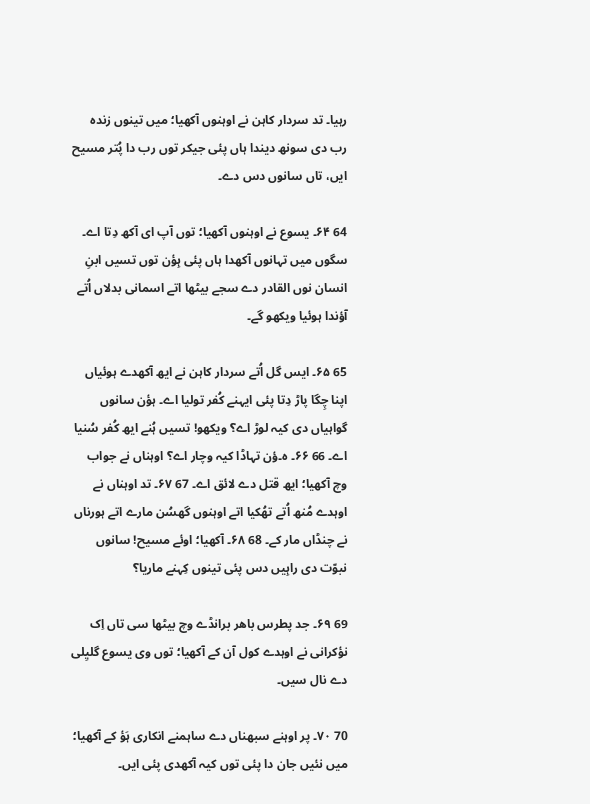رہیا۔ تد سردار کاہن نے اوہنوں آکھیا؛ میں تینوں زندہ رب دی سونھ دیندا ہاں پئی جیکر توں رب دا پُتر مسیح ایں، تاں سانوں دس دے۔

64 ۶۴۔ یسوع نے اوہنوں آکھیا؛ توں آپ ای آکھ دِتا اے۔ سگوں میں تہانوں آکھدا ہاں پئی ہِؤن توں تسیں ابنِ انسان نوں القادر دے سجے بیٹھا اتے اسمانی بدلاں اُتے آؤندا ہوئیا ویکھو گے۔

65 ۶۵۔ ایس گل اُتے سردار کاہن نے ایھ آکھدے ہوئیاں اپنا چِگا پاڑ دِتا پئی ایہنے کُفر تولیا اے۔ ہؤن سانوں گواہیاں دی کیہ لوڑ اے؟ ویکھو! تسیں ہُنے ایھ کُفر سُنیا اے۔ 66 ۶۶۔ ہ۔ؤن تہاڈا کیہ وچار اے؟ اوہناں نے جواب وچ آکھیا؛ ایھ قتل دے لائق اے۔ 67 ۶۷۔ تد اوہناں نے اوہدے مُنھ اُتے تھُکیا اتے اوہنوں گھسُن مارے اتے ہورناں نے چنڈاں مار کے۔ 68 ۶۸۔ آکھیا؛ اوئے مسیح! سانوں نبوّت دی راہِیں دس پئی تینوں کِہنے ماریا؟

69 ۶۹۔ جد پطرس باھر برانڈے وچ بیٹھا سی تاں اِک نؤکرانی نے اوہدے کول آن کے آکھیا؛ توں وی یسوع گلیِلی دے نال سیں۔

70 ۷۰۔ پر اوہنے سبھناں دے ساہمنے انکاری ہَؤ کے آکھیا؛ میں نئیں جان دا پئی توں کیہ آکھدی پئی ایں۔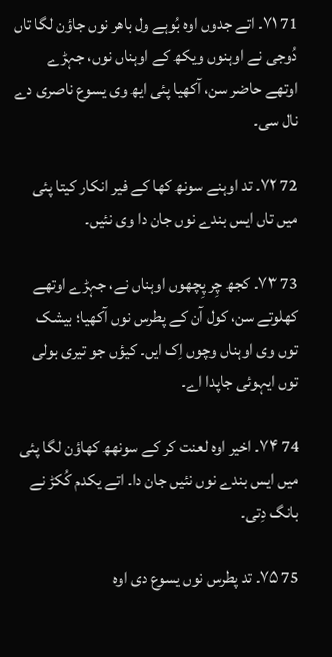71 ۷۱۔ اتے جدوں اوہ بُوہے ول باھر نوں جاؤن لگا تاں دُوجی نے اوہنوں ویکھ کے اوہناں نوں، جہڑے اوتھے حاضر سن، آکھیا پئی ایھ وی یسوع ناصری دے نال سی۔

72 ۷۲۔ تد اوہنے سونھ کھا کے فیر انکار کیتا پئی میں تاں ایس بندے نوں جان دا وی نئیں۔

73 ۷۳۔ کجھ چِر پِچھوں اوہناں نے، جہڑے اوتھے کھلوتے سن، کول آن کے پطرس نوں آکھیا؛ بیشک توں وی اوہناں وچوں اِک ایں۔ کیؤں جو تیری بولی توں ایہوئی جاپدا اے۔

74 ۷۴۔ اخیر اوہ لعنت کر کے سونھھ کھاؤن لگا پئی میں ایس بندے نوں نئیں جان دا۔ اتے یکدم کُکڑ نے بانگ دِتی۔

75 ۷۵۔ تد پطرس نوں یسوع دی اوہ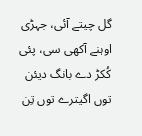گل چیتے آئی، جہڑی اوہنے آکھی سی، پئی کُکڑ دے بانگ دیئن توں اگیترے توں تِن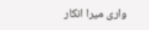واری میرا انکار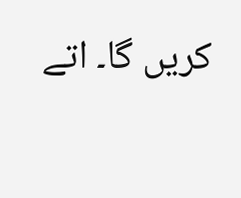کریں گا۔ اتے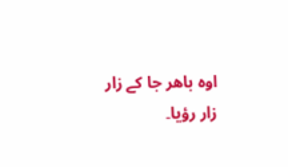اوہ باھر جا کے زار زار رؤیا۔